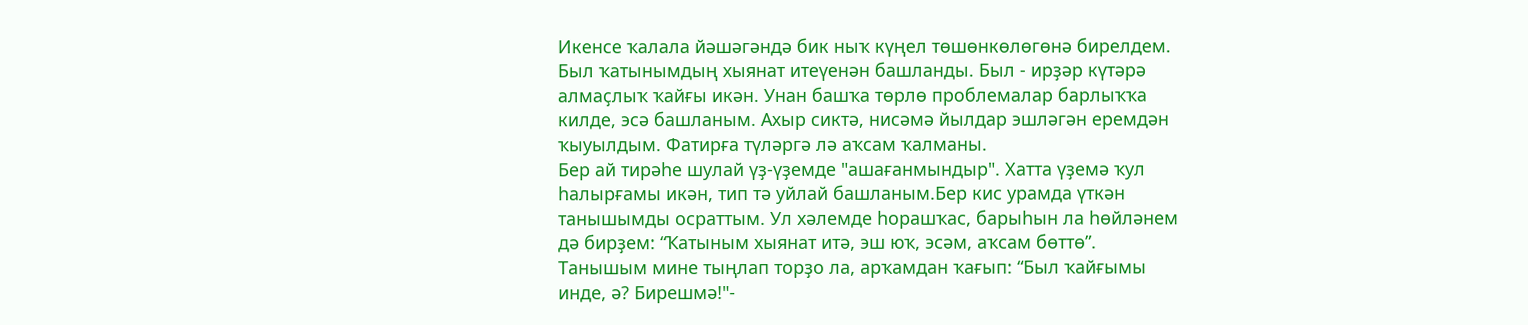Икенсе ҡалала йәшәгәндә бик ныҡ күңел төшөнкөлөгөнә бирелдем. Был ҡатынымдың хыянат итеүенән башланды. Был - ирҙәр күтәрә алмаҫлыҡ ҡайғы икән. Унан башҡа төрлө проблемалар барлыҡҡа килде, эсә башланым. Ахыр сиктә, нисәмә йылдар эшләгән еремдән ҡыуылдым. Фатирға түләргә лә аҡсам ҡалманы.
Бер ай тирәһе шулай үҙ-үҙемде "ашағанмындыр". Хатта үҙемә ҡул һалырғамы икән, тип тә уйлай башланым.Бер кис урамда үткән танышымды осраттым. Ул хәлемде һорашҡас, барыһын ла һөйләнем дә бирҙем: “Ҡатыным хыянат итә, эш юҡ, эсәм, аҡсам бөттө”.
Танышым мине тыңлап торҙо ла, арҡамдан ҡағып: “Был ҡайғымы инде, ә? Бирешмә!"-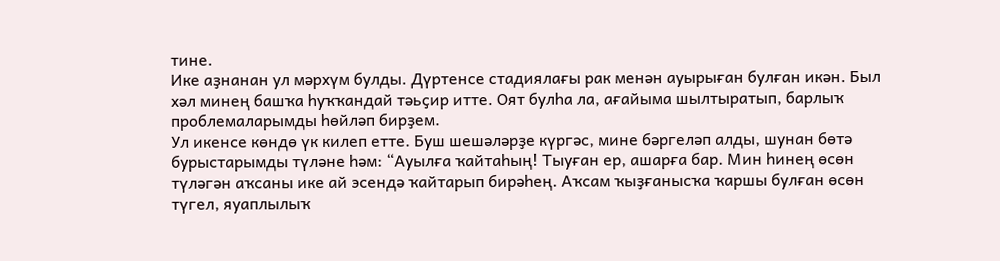тине.
Ике аҙнанан ул мәрхүм булды. Дүртенсе стадиялағы рак менән ауырыған булған икән. Был хәл минең башҡа һуҡҡандай тәьҫир итте. Оят булһа ла, ағайыма шылтыратып, барлыҡ проблемаларымды һөйләп бирҙем.
Ул икенсе көндө үк килеп етте. Буш шешәләрҙе күргәс, мине бәргеләп алды, шунан бөтә бурыстарымды түләне һәм: “Ауылға ҡайтаһың! Тыуған ер, ашарға бар. Мин һинең өсөн түләгән аҡсаны ике ай эсендә ҡайтарып бирәһең. Аҡсам ҡыҙғанысҡа ҡаршы булған өсөн түгел, яуаплылыҡ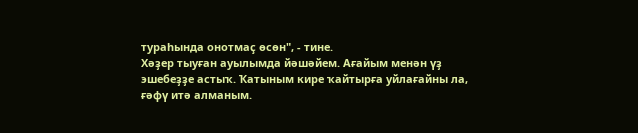тураһында онотмаҫ өсөн", - тине.
Хәҙер тыуған ауылымда йәшәйем. Ағайым менән үҙ эшебеҙҙе астыҡ. Ҡатыным кире ҡайтырға уйлағайны ла, ғәфү итә алманым.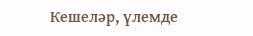Кешеләр, үлемде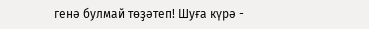генә булмай төҙәтеп! Шуға күрә -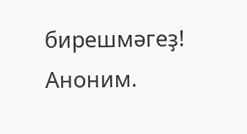бирешмәгеҙ!
Аноним.